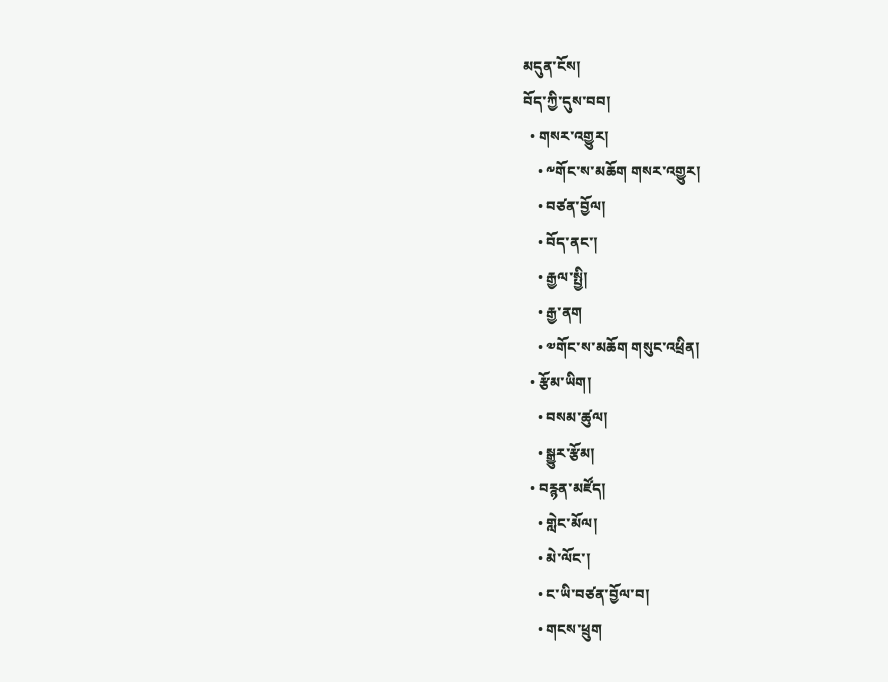མདུན་ངོས།
བོད་ཀྱི་དུས་བབ།
  • གསར་འགྱུར།
    • ༸གོང་ས་མཆོག གསར་འགྱུར།
    • བཙན་བྱོལ།
    • བོད་ནང་།
    • རྒྱལ་སྤྱི།
    • རྒྱ་ནག
    • ༧གོང་ས་མཆོག གསུང་འཕྲིན།
  • རྩོམ་ཡིག།
    • བསམ་ཚུལ།
    • སྒྱུར་རྩོམ།
  • བརྙན་མཛོད།
    • གླེང་མོལ།
    • མེ་ལོང་།
    • ང་ཡི་བཙན་བྱོལ་བ།
    • གངས་ཕྲུག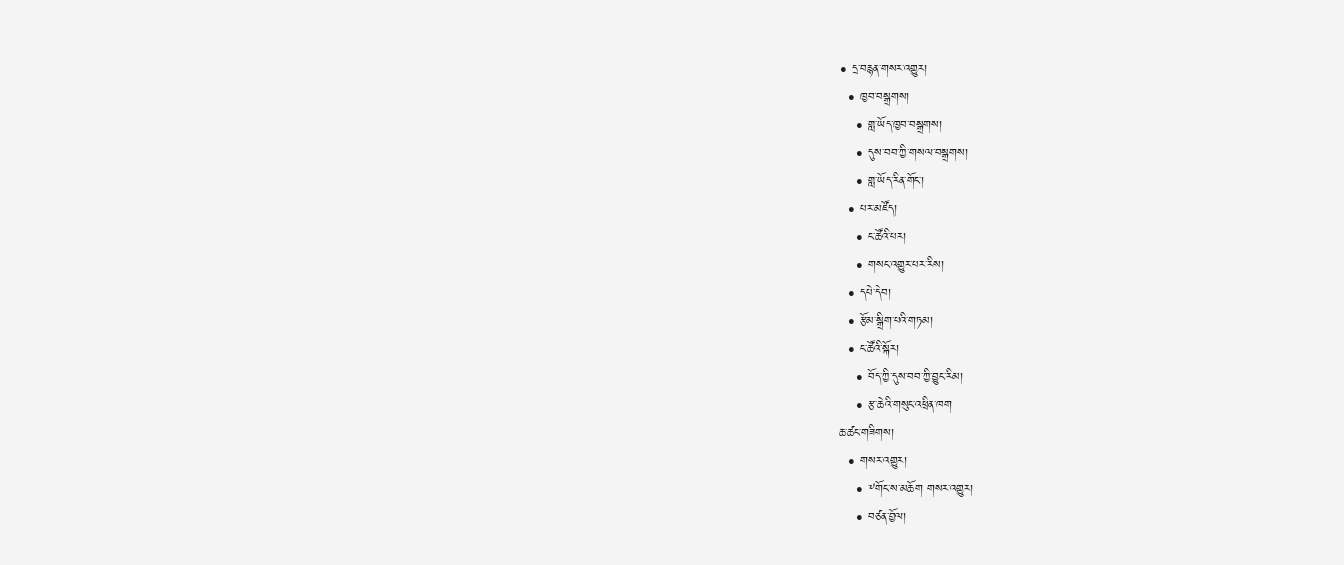• དྲ་བརྙན་གསར་འགྱུར།
  • ཁྱབ་བསྒྲགས།
    • གླ་ཡོད་ཁྱབ་བསྒྲགས།
    • དུས་བབ་ཀྱི་གསལ་བསྒྲགས།
    • གླ་ཡོད་རིན་གོང་།
  • པར་མཛོད།
    • ང་ཚོའི་པར།
    • གསང་འགྱུར་པར་རིས།
  • དཔེ་དེབ།
  • རྩོམ་སྒྲིག་པའི་གཏམ།
  • ང་ཚོའི་སྐོར།
    • བོད་ཀྱི་དུས་བབ་ཀྱི་བྱུང་རིམ།
    • རྩ་ཆེའི་གསུང་འཕྲིན་ཁག
ཆ་ཚང་གཟིགས།
  • གསར་འགྱུར།
    • ༸གོང་ས་མཆོག གསར་འགྱུར།
    • བཙན་བྱོལ།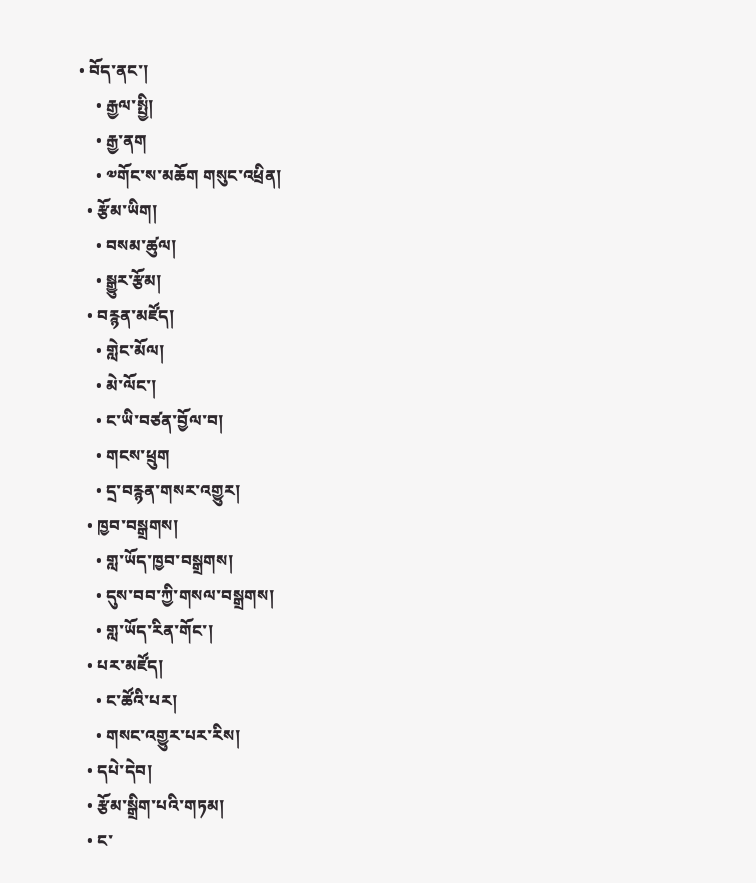• བོད་ནང་།
    • རྒྱལ་སྤྱི།
    • རྒྱ་ནག
    • ༧གོང་ས་མཆོག གསུང་འཕྲིན།
  • རྩོམ་ཡིག།
    • བསམ་ཚུལ།
    • སྒྱུར་རྩོམ།
  • བརྙན་མཛོད།
    • གླེང་མོལ།
    • མེ་ལོང་།
    • ང་ཡི་བཙན་བྱོལ་བ།
    • གངས་ཕྲུག
    • དྲ་བརྙན་གསར་འགྱུར།
  • ཁྱབ་བསྒྲགས།
    • གླ་ཡོད་ཁྱབ་བསྒྲགས།
    • དུས་བབ་ཀྱི་གསལ་བསྒྲགས།
    • གླ་ཡོད་རིན་གོང་།
  • པར་མཛོད།
    • ང་ཚོའི་པར།
    • གསང་འགྱུར་པར་རིས།
  • དཔེ་དེབ།
  • རྩོམ་སྒྲིག་པའི་གཏམ།
  • ང་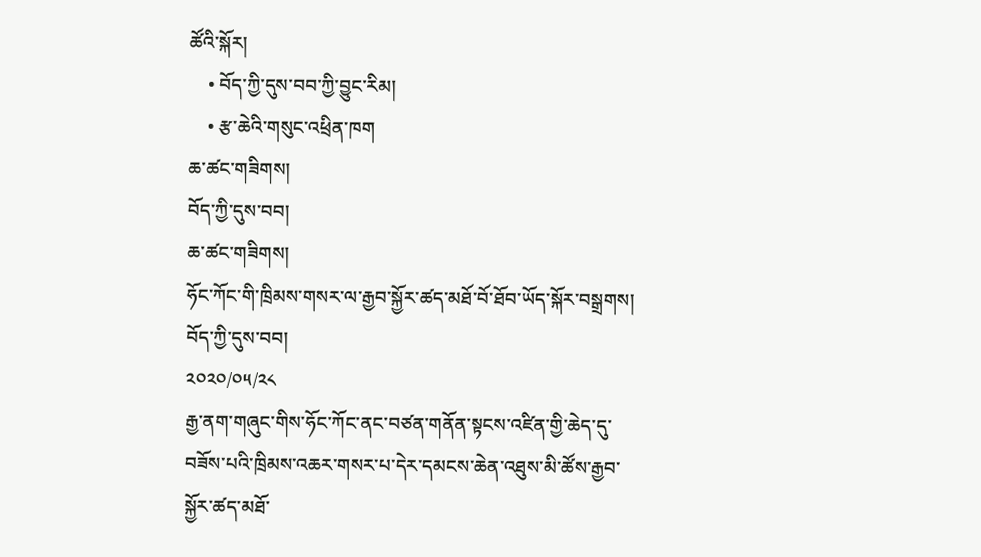ཚོའི་སྐོར།
    • བོད་ཀྱི་དུས་བབ་ཀྱི་བྱུང་རིམ།
    • རྩ་ཆེའི་གསུང་འཕྲིན་ཁག
ཆ་ཚང་གཟིགས།
བོད་ཀྱི་དུས་བབ།
ཆ་ཚང་གཟིགས།
ཧོང་ཀོང་གི་ཁྲིམས་གསར་ལ་རྒྱབ་སྐྱོར་ཚད་མཐོ་བོ་ཐོབ་ཡོད་སྐོར་བསྒྲགས།
བོད་ཀྱི་དུས་བབ།
༢༠༢༠/༠༥/༢༨
རྒྱ་ནག་གཞུང་གིས་ཧོང་ཀོང་ནང་བཙན་གནོན་སྟངས་འཛིན་གྱི་ཆེད་དུ་བཟོས་པའི་ཁྲིམས་འཆར་གསར་པ་དེར་དམངས་ཆེན་འཐུས་མི་ཚོས་རྒྱབ་སྐྱོར་ཚད་མཐོ་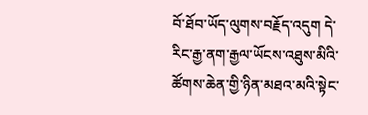བོ་ཐོབ་ཡོད་ལུགས་བརྗོད་འདུག དེ་རིང་རྒྱ་ནག་རྒྱལ་ཡོངས་འཐུས་མིའི་ཚོགས་ཆེན་གྱི་ཉིན་མཐའ་མའི་སྟེང་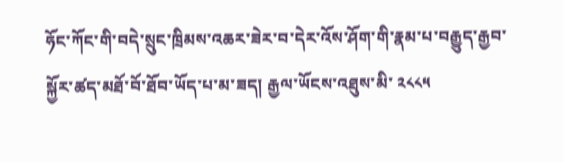ཧོང་ཀོང་གི་བདེ་སྲུང་ཁྲིམས་འཆར་ཟེར་བ་དེར་འོས་ཤོག་གི་རྣམ་པ་བརྒྱུད་རྒྱབ་སྐྱོར་ཚད་མཐོ་བོ་ཐོབ་ཡོད་པ་མ་ཟད། རྒྱལ་ཡོངས་འཐུས་མི་ ༢༨༨༥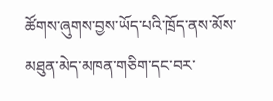ཚོགས་ཞུགས་བྱས་ཡོད་པའི་ཁྲོད་ནས་མོས་མཐུན་མེད་མཁན་གཅིག་དང་བར་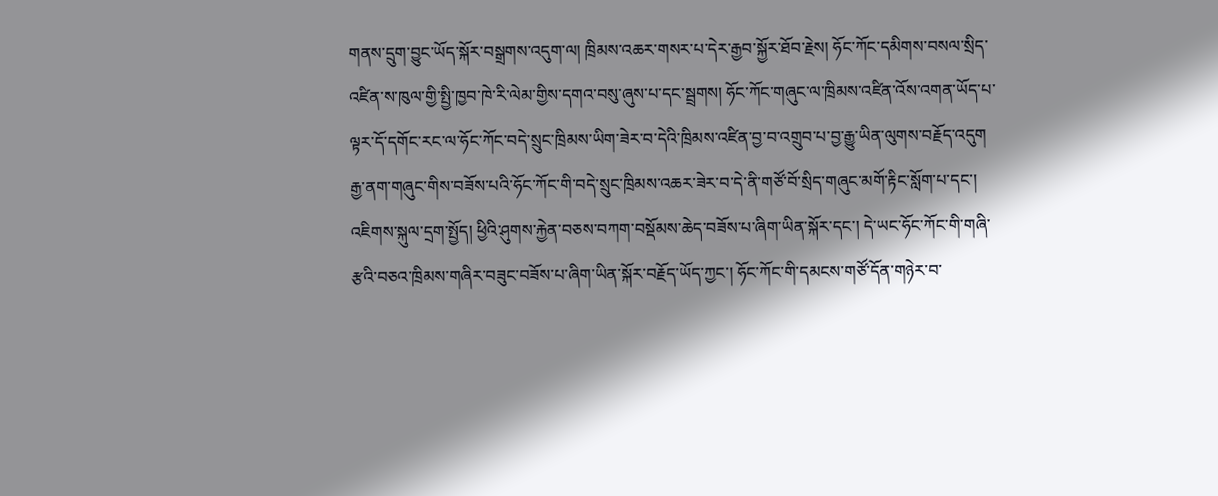གནས་དྲུག་བྱུང་ཡོད་སྐོར་བསྒྲགས་འདུག་ལ། ཁྲིམས་འཆར་གསར་པ་དེར་རྒྱབ་སྐྱོར་ཐོབ་རྗེས། ཧོང་ཀོང་དམིགས་བསལ་སྲིད་འཛིན་ས་ཁུལ་གྱི་སྤྱི་ཁྱབ་ཁེ་རི་ལེམ་གྱིས་དགའ་བསུ་ཞུས་པ་དང་སྦྲགས། ཧོང་ཀོང་གཞུང་ལ་ཁྲིམས་འཛིན་འོས་འགན་ཡོད་པ་ལྟར་དོ་དགོང་རང་ལ་ཧོང་ཀོང་བདེ་སྲུང་ཁྲིམས་ཡིག་ཟེར་བ་དེའི་ཁྲིམས་འཛིན་བྱ་བ་འགྲུབ་པ་བྱ་རྒྱུ་ཡིན་ལུགས་བརྗོད་འདུག
རྒྱ་ནག་གཞུང་གིས་བཟོས་པའི་ཧོང་ཀོང་གི་བདེ་སྲུང་ཁྲིམས་འཆར་ཟེར་བ་དེ་ནི་གཙོ་བོ་སྲིད་གཞུང་མགོ་རྟིང་སློག་པ་དང་། འཇིགས་སྐུལ་དྲག་སྤྱོད། ཕྱིའི་ཤུགས་རྐྱེན་བཅས་བཀག་བསྡོམས་ཆེད་བཟོས་པ་ཞིག་ཡིན་སྐོར་དང་། དེ་ཡང་ཧོང་ཀོང་གི་གཞི་རྩའི་བཅའ་ཁྲིམས་གཞིར་བཟུང་བཟོས་པ་ཞིག་ཡིན་སྐོར་བརྗོད་ཡོད་ཀྱང་། ཧོང་ཀོང་གི་དམངས་གཙོ་དོན་གཉེར་བ་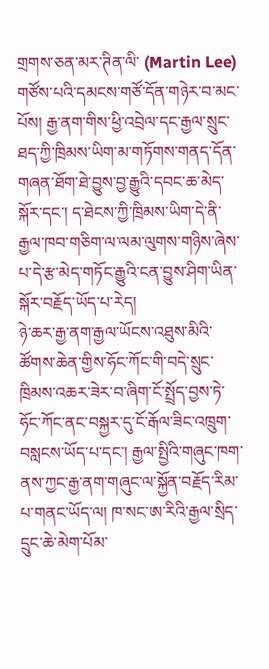གྲགས་ཅན་མར་ཊིན་ལི་ (Martin Lee) གཙོས་པའི་དམངས་གཙོ་དོན་གཉེར་བ་མང་པོས། རྒྱ་ནག་གིས་ཕྱི་འབྲེལ་དང་རྒྱལ་སྲུང་ཐད་ཀྱི་ཁྲིམས་ཡིག་མ་གཏོགས་གནད་དོན་གཞན་ཐོག་ཐེ་བྱུས་བྱ་རྒྱུའི་དབང་ཆ་མེད་སྐོར་དང་། ད་ཐེངས་ཀྱི་ཁྲིམས་ཡིག་དེ་ནི་རྒྱལ་ཁབ་གཅིག་ལ་ལམ་ལུགས་གཉིས་ཞེས་པ་དེ་རྩ་མེད་གཏོང་རྒྱུའི་ངན་བྱུས་ཤིག་ཡིན་སྐོར་བརྗོད་ཡོད་པ་རེད།
ཉེ་ཆར་རྒྱ་ནག་རྒྱལ་ཡོངས་འཐུས་མིའི་ཚོགས་ཆེན་གྱིས་ཧོང་ཀོང་གི་བདེ་སྲུང་ཁྲིམས་འཆར་ཟེར་བ་ཞིག་ངོ་སྤྲོད་བྱས་ཏེ་ཧོང་ཀོང་ནང་བསྐྱར་དུ་ངོ་རྒོལ་ཟིང་འཁྲུག་བསླངས་ཡོད་པ་དང་། རྒྱལ་སྤྱིའི་གཞུང་ཁག་ནས་ཀྱང་རྒྱ་ནག་གཞུང་ལ་སྐྱོན་བརྗོད་རིམ་པ་གནང་ཡོད་ལ། ཁ་སང་ཨ་རིའི་རྒྱལ་སྲིད་དྲུང་ཆེ་མེག་པོམ་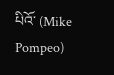པིའོ་ (Mike Pompeo)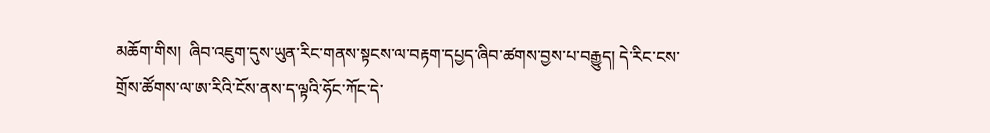མཆོག་གིས།  ཞིབ་འཇུག་དུས་ཡུན་རིང་གནས་སྟངས་ལ་བརྟག་དཔྱད་ཞིབ་ཚགས་བྱས་པ་བརྒྱུད། དེ་རིང་ངས་གྲོས་ཚོགས་ལ་ཨ་རིའི་ངོས་ནས་ད་ལྟའི་ཧོང་ཀོང་དེ་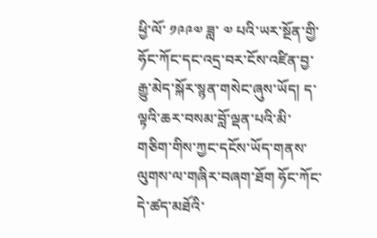ཕྱི་ལོ་ ༡༩༩༧ ཟླ་ ༧ པའི་ཡར་སྔོན་གྱི་ཧོང་ཀོང་དང་འདྲ་བར་ངོས་འཛིན་བྱ་རྒྱུ་མེད་སྐོར་སྙན་གསེང་ཞུས་ཡོད། ད་ལྟའི་ཆར་བསམ་བློ་ལྡན་པའི་མི་གཅིག་གིས་ཀྱང་དངོས་ཡོད་གནས་ལུགས་ལ་གཞིར་བཞག་ཐོག ཧོང་ཀོང་དེ་ཚད་མཐོའི་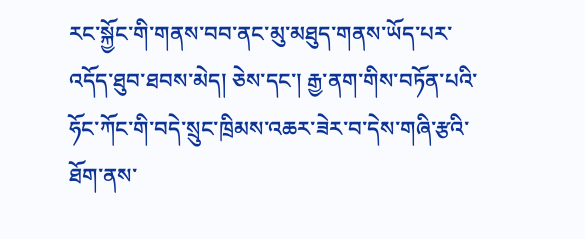རང་སྐྱོང་གི་གནས་བབ་ནང་མུ་མཐུད་གནས་ཡོད་པར་འདོད་ཐུབ་ཐབས་མེད། ཅེས་དང་། རྒྱ་ནག་གིས་བཏོན་པའི་ཧོང་ཀོང་གི་བདེ་སྲུང་ཁྲིམས་འཆར་ཟེར་བ་དེས་གཞི་རྩའི་ཐོག་ནས་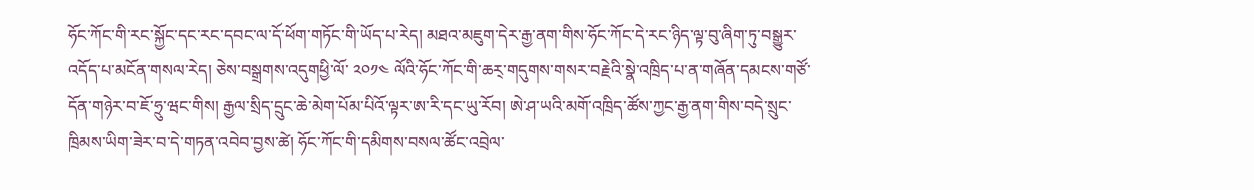ཧོང་ཀོང་གི་རང་སྐྱོང་དང་རང་དབང་ལ་དོ་ཕོག་གཏོང་གི་ཡོད་པ་རེད། མཐའ་མཇུག་དེར་རྒྱ་ནག་གིས་ཧོང་ཀོང་དེ་རང་ཉིད་ལྟ་བུ་ཞིག་ཏུ་བསྒྱུར་འདོད་པ་མངོན་གསལ་རེད། ཅེས་བསྒྲགས་འདུགཕྱི་ལོ་ ༢༠༡༤ ལོའི་ཧོང་ཀོང་གི་ཆར྄་གདུགས་གསར་བརྗེའི་སྣེ་འཁྲིད་པ་ན་གཞོན་དམངས་གཙོ་དོན་གཉེར་བ་ཇོ་ཧྲུ་ཝང་གིས། རྒྱལ་སྲིད་དྲུང་ཆེ་མེག་པོམ་པིའོ་ལྟར་ཨ་རི་དང་ཡུ་རོབ། ཨེ་ཤ་ཡའི་མགོ་འཁྲིད་ཚོས་ཀྱང་རྒྱ་ནག་གིས་བདེ་སྲུང་ཁྲིམས་ཡིག་ཟེར་བ་དེ་གཏན་འབེབ་བྱས་ཚེ། ཧོང་ཀོང་གི་དམིགས་བསལ་ཚོང་འབྲེལ་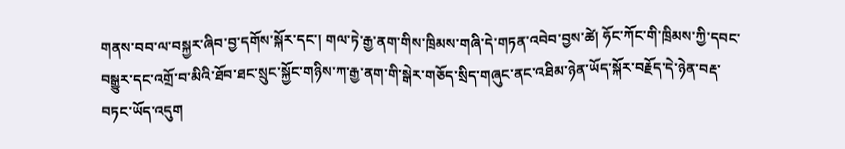གནས་བབ་ལ་བསྐྱར་ཞིབ་བྱ་དགོས་སྐོར་དང་། གལ་ཏེ་རྒྱ་ནག་གིས་ཁྲིམས་གཞི་དེ་གཏན་འབེབ་བྱས་ཚེ། ཧོང་ཀོང་གི་ཁྲིམས་ཀྱི་དབང་བསྒྱུར་དང་འགྲོ་བ་མིའི་ཐོབ་ཐང་སྲུང་སྐྱོང་གཉིས་ཀ་རྒྱ་ནག་གི་སྒེར་གཅོད་སྲིད་གཞུང་ནང་འཐིམ་ཉེན་ཡོད་སྐོར་བརྗོད་དེ་ཉེན་བརྡ་བཏང་ཡོད་འདུག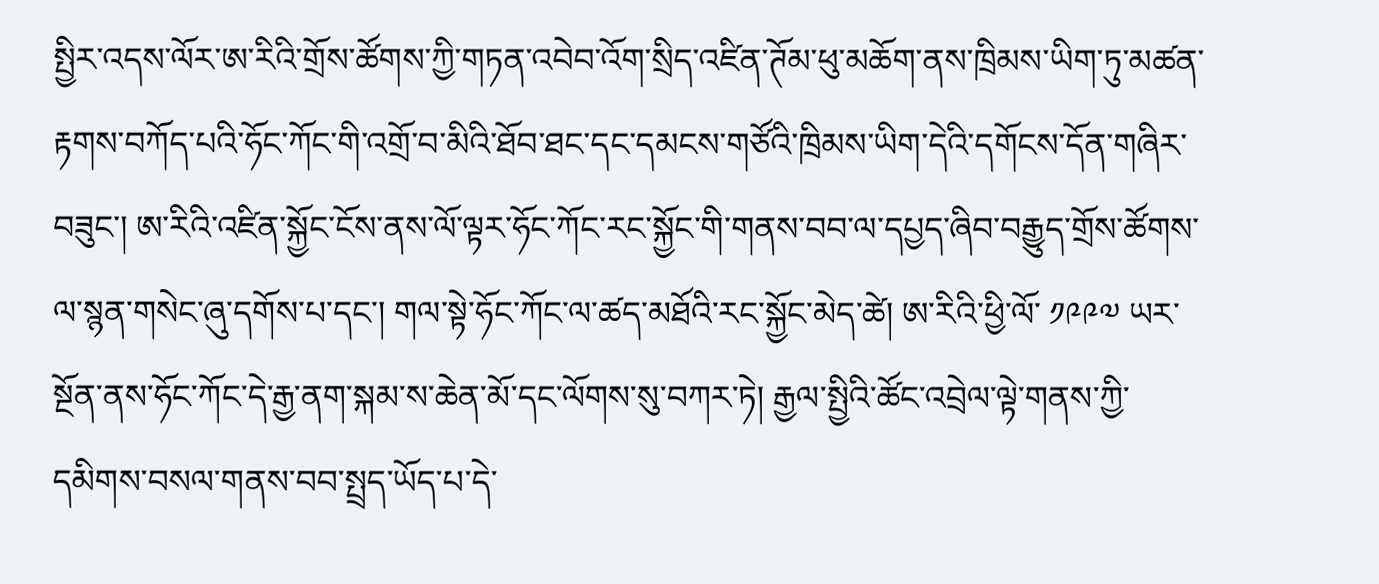སྤྱིར་འདས་ལོར་ཨ་རིའི་གྲོས་ཚོགས་ཀྱི་གཏན་འབེབ་འོག་སྲིད་འཛིན་ཊོམ་ཕུ་མཆོག་ནས་ཁྲིམས་ཡིག་ཏུ་མཚན་རྟགས་བཀོད་པའི་ཧོང་ཀོང་གི་འགྲོ་བ་མིའི་ཐོབ་ཐང་དང་དམངས་གཙོའི་ཁྲིམས་ཡིག་དེའི་དགོངས་དོན་གཞིར་བཟུང་། ཨ་རིའི་འཛིན་སྐྱོང་ངོས་ནས་ལོ་ལྟར་ཧོང་ཀོང་རང་སྐྱོང་གི་གནས་བབ་ལ་དཔྱད་ཞིབ་བརྒྱུད་གྲོས་ཚོགས་ལ་སྙན་གསེང་ཞུ་དགོས་པ་དང་། གལ་སྟེ་ཧོང་ཀོང་ལ་ཚད་མཐོའི་རང་སྐྱོང་མེད་ཚེ། ཨ་རིའི་ཕྱི་ལོ་ ༡༩༩༧ ཡར་སྔོན་ནས་ཧོང་ཀོང་དེ་རྒྱ་ནག་སྐམ་ས་ཆེན་མོ་དང་ལོགས་སུ་བཀར་ཏེ། རྒྱལ་སྤྱིའི་ཚོང་འབྲེལ་ལྟེ་གནས་ཀྱི་དམིགས་བསལ་གནས་བབ་སྤྲད་ཡོད་པ་དེ་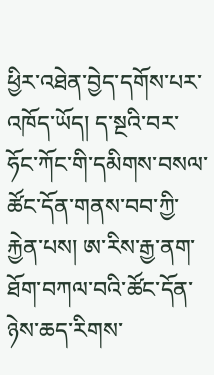ཕྱིར་འཐེན་བྱེད་དགོས་པར་འཁོད་ཡོད། ད་སྔའི་བར་ཧོང་ཀོང་གི་དམིགས་བསལ་ཚོང་དོན་གནས་བབ་ཀྱི་རྐྱེན་པས། ཨ་རིས་རྒྱ་ནག་ཐོག་བཀལ་བའི་ཚོང་དོན་ཉེས་ཆད་རིགས་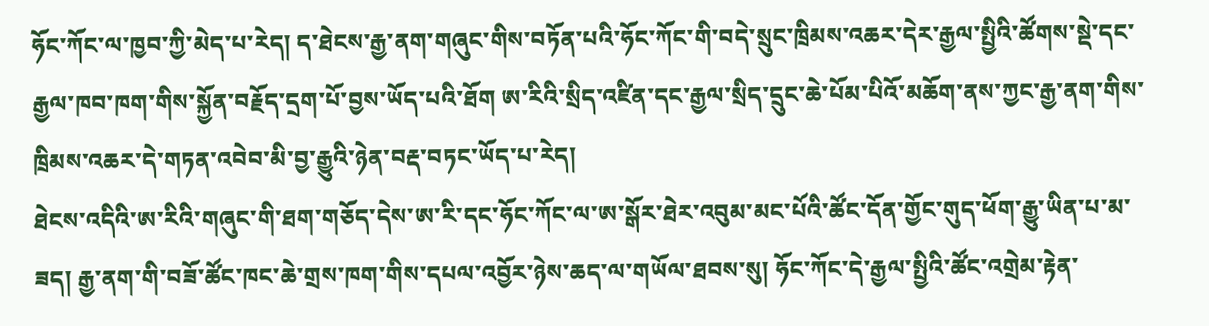ཧོང་ཀོང་ལ་ཁྱབ་ཀྱི་མེད་པ་རེད། ད་ཐེངས་རྒྱ་ནག་གཞུང་གིས་བཏོན་པའི་ཧོང་ཀོང་གི་བདེ་སྲུང་ཁྲིམས་འཆར་དེར་རྒྱལ་སྤྱིའི་ཚོགས་སྡེ་དང་རྒྱལ་ཁབ་ཁག་གིས་སྐྱོན་བརྗོད་དྲག་པོ་བྱས་ཡོད་པའི་ཐོག ཨ་རིའི་སྲིད་འཛིན་དང་རྒྱལ་སྲིད་དྲུང་ཆེ་པོམ་པིའོ་མཆོག་ནས་ཀྱང་རྒྱ་ནག་གིས་ཁྲིམས་འཆར་དེ་གཏན་འབེབ་མི་བྱ་རྒྱུའི་ཉེན་བརྡ་བཏང་ཡོད་པ་རེད།
ཐེངས་འདིའི་ཨ་རིའི་གཞུང་གི་ཐག་གཅོད་དེས་ཨ་རི་དང་ཧོང་ཀོང་ལ་ཨ་སྒོར་ཐེར་འབུམ་མང་པོའི་ཚོང་དོན་གྱོང་གུད་ཕོག་རྒྱུ་ཡིན་པ་མ་ཟད། རྒྱ་ནག་གི་བཟོ་ཚོང་ཁང་ཆེ་གྲས་ཁག་གིས་དཔལ་འབྱོར་ཉེས་ཆད་ལ་གཡོལ་ཐབས་སུ། ཧོང་ཀོང་དེ་རྒྱལ་སྤྱིའི་ཚོང་འགྲེམ་རྟེན་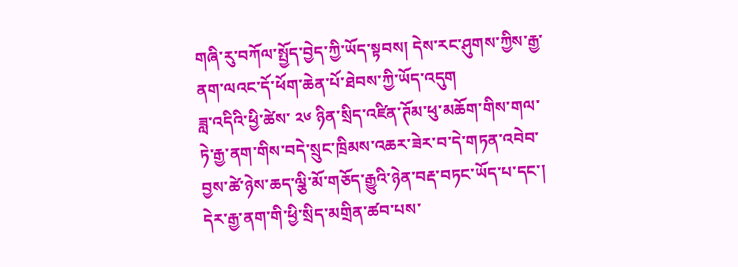གཞི་རུ་བཀོལ་སྤྱོད་བྱེད་ཀྱི་ཡོད་སྟབས། དེས་རང་ཤུགས་ཀྱིས་རྒྱ་ནག་ལའང་དོ་ཕོག་ཆེན་པོ་ཐེབས་ཀྱི་ཡོད་འདུག
ཟླ་འདིའི་ཕྱི་ཚེས་ ༢༦ ཉིན་སྲིད་འཛིན་ཊོམ་ཕུ་མཆོག་གིས་གལ་ཏེ་རྒྱ་ནག་གིས་བདེ་སྲུང་ཁྲིམས་འཆར་ཟེར་བ་དེ་གཏན་འབེབ་བྱས་ཚེ་ཉེས་ཆད་ལྕི་མོ་གཅོད་རྒྱུའི་ཉེན་བརྡ་བཏང་ཡོད་པ་དང་། དེར་རྒྱ་ནག་གི་ཕྱི་སྲིད་མགྲིན་ཚབ་པས་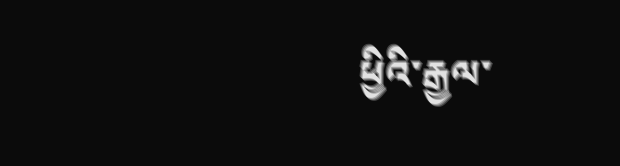ཕྱིའི་རྒྱལ་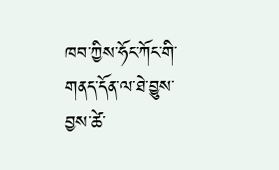ཁབ་ཀྱིས་ཧོང་ཀོང་གི་གནད་དོན་ལ་ཐེ་བྱུས་བྱས་ཚེ་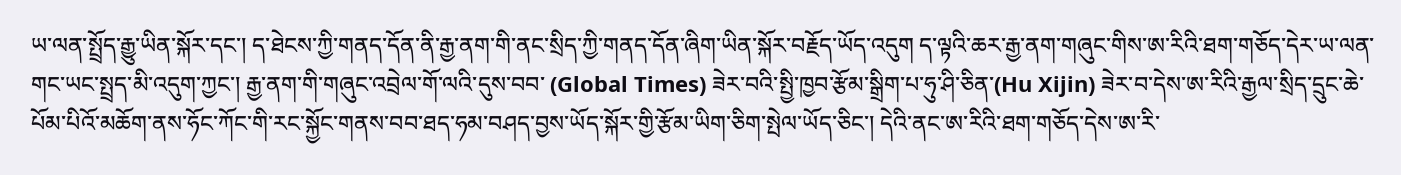ཡ་ལན་སྤྲོད་རྒྱུ་ཡིན་སྐོར་དང་། ད་ཐེངས་ཀྱི་གནད་དོན་ནི་རྒྱ་ནག་གི་ནང་སྲིད་ཀྱི་གནད་དོན་ཞིག་ཡིན་སྐོར་བརྗོད་ཡོད་འདུག ད་ལྟའི་ཆར་རྒྱ་ནག་གཞུང་གིས་ཨ་རིའི་ཐག་གཅོད་དེར་ཡ་ལན་གང་ཡང་སྤྲད་མི་འདུག་ཀྱང་། རྒྱ་ནག་གི་གཞུང་འབྲེལ་གོ་ལའི་དུས་བབ་ (Global Times) ཟེར་བའི་སྤྱི་ཁྱབ་རྩོམ་སྒྲིག་པ་ཧུ་ཤི་ཅིན་(Hu Xijin) ཟེར་བ་དེས་ཨ་རིའི་རྒྱལ་སྲིད་དྲུང་ཆེ་པོམ་པིའོ་མཆོག་ནས་ཧོང་ཀོང་གི་རང་སྐྱོང་གནས་བབ་ཐད་ཧམ་བཤད་བྱས་ཡོད་སྐོར་གྱི་རྩོམ་ཡིག་ཅིག་སྤེལ་ཡོད་ཅིང་། དེའི་ནང་ཨ་རིའི་ཐག་གཅོད་དེས་ཨ་རི་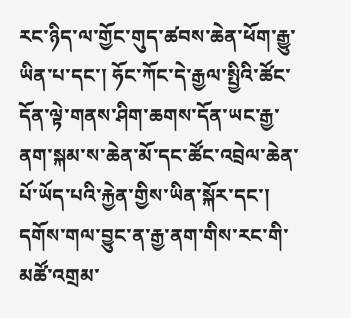རང་ཉིད་ལ་གྱོང་གུད་ཚབས་ཆེན་ཕོག་རྒྱུ་ཡིན་པ་དང་། ཧོང་ཀོང་དེ་རྒྱལ་སྤྱིའི་ཚོང་དོན་ལྟེ་གནས་ཤིག་ཆགས་དོན་ཡང་རྒྱ་ནག་སྐམ་ས་ཆེན་མོ་དང་ཚོང་འབྲེལ་ཆེན་པོ་ཡོད་པའི་རྐྱེན་གྱིས་ཡིན་སྐོར་དང་། དགོས་གལ་བྱུང་ན་རྒྱ་ནག་གིས་རང་གི་མཚོ་འགྲམ་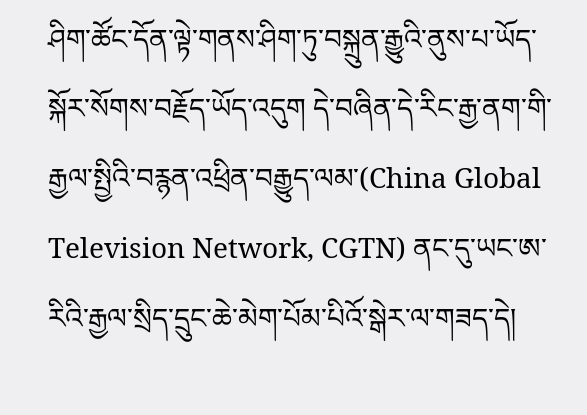ཤིག་ཚོང་དོན་ལྟེ་གནས་ཤིག་ཏུ་བསྐྲུན་རྒྱུའི་ནུས་པ་ཡོད་སྐོར་སོགས་བརྗོད་ཡོད་འདུག དེ་བཞིན་དེ་རིང་རྒྱ་ནག་གི་རྒྱལ་སྤྱིའི་བརྙན་འཕྲིན་བརྒྱུད་ལམ་(China Global Television Network, CGTN) ནང་དུ་ཡང་ཨ་རིའི་རྒྱལ་སྲིད་དྲུང་ཆེ་མེག་པོམ་པིའོ་སྒེར་ལ་གཟད་དེ།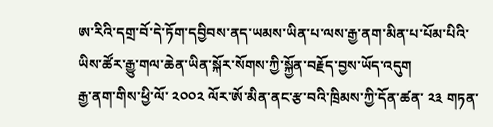ཨ་རིའི་དགྲ་བོ་དེ་ཏོག་དབྱིབས་ནད་ཡམས་ཡིན་པ་ལས་རྒྱ་ནག་མིན་པ་པོམ་པིའི་ཡིས་ཚོར་རྒྱུ་གལ་ཆེན་ཡིན་སྐོར་སོགས་ཀྱི་སྐྱོན་བརྗོད་བྱས་ཡོད་འདུག
རྒྱ་ནག་གིས་ཕྱི་ལོ་ ༢༠༠༢ ལོར་ཨོ་མིན་ནང་རྩ་བའི་ཁྲིམས་ཀྱི་དོན་ཚན་ ༢༣ གཏན་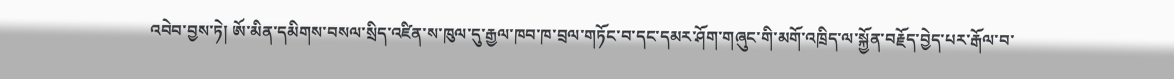འབེབ་བྱས་ཏེ། ཨོ་མིན་དམིགས་བསལ་སྲིད་འཛིན་ས་ཁུལ་དུ་རྒྱལ་ཁབ་ཁ་བྲལ་གཏོང་བ་དང་དམར་ཤོག་གཞུང་གི་མགོ་འཁྲིད་ལ་སྐྱོན་བརྗོད་བྱེད་པར་རྒོལ་བ་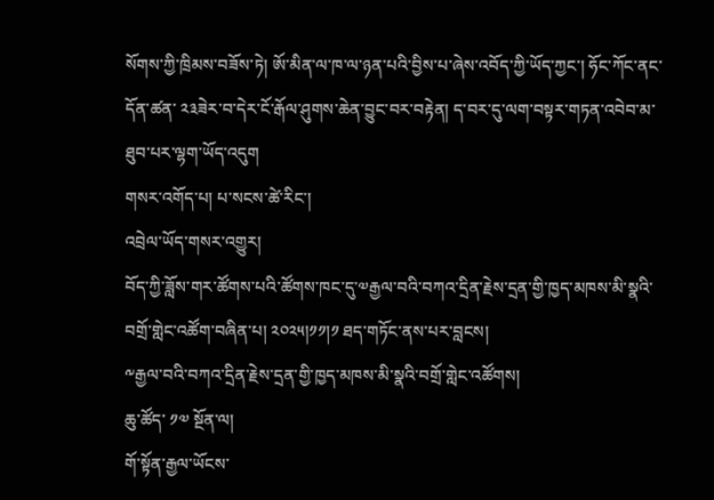སོགས་ཀྱི་ཁྲིམས་བཟོས་ཏེ། ཨོ་མིན་ལ་ཁ་ལ་ཉན་པའི་བྱིས་པ་ཞེས་འབོད་ཀྱི་ཡོད་ཀྱང་། ཧོང་ཀོང་ནང་དོན་ཚན་ ༢༣ཟེར་བ་དེར་ངོ་རྒོལ་ཤུགས་ཆེན་བྱུང་བར་བརྟེན། ད་བར་དུ་ལག་བསྟར་གཏན་འབེབ་མ་ཐུབ་པར་ལྷག་ཡོད་འདུག
གསར་འགོད་པ། པ་སངས་ཚེ་རིང་།
འབྲེལ་ཡོད་གསར་འགྱུར།
བོད་ཀྱི་ཟློས་གར་ཚོགས་པའི་ཚོགས་ཁང་དུ་༧རྒྱལ་བའི་བཀའ་དྲིན་རྗེས་དྲན་གྱི་ཁྱད་མཁས་མི་སྣའི་བགྲོ་གླེང་འཚོག་བཞིན་པ། ༢༠༢༥།༡༡།༡ ཐད་གཏོང་ནས་པར་བླངས།
༸རྒྱལ་བའི་བཀའ་དྲིན་རྗེས་དྲན་གྱི་ཁྱད་མཁས་མི་སྣའི་བགྲོ་གླེང་འཚོགས།
ཆུ་ཚོད་ ༡༧ སྔོན་ལ།
གོ་སྟོན་རྒྱལ་ཡོངས་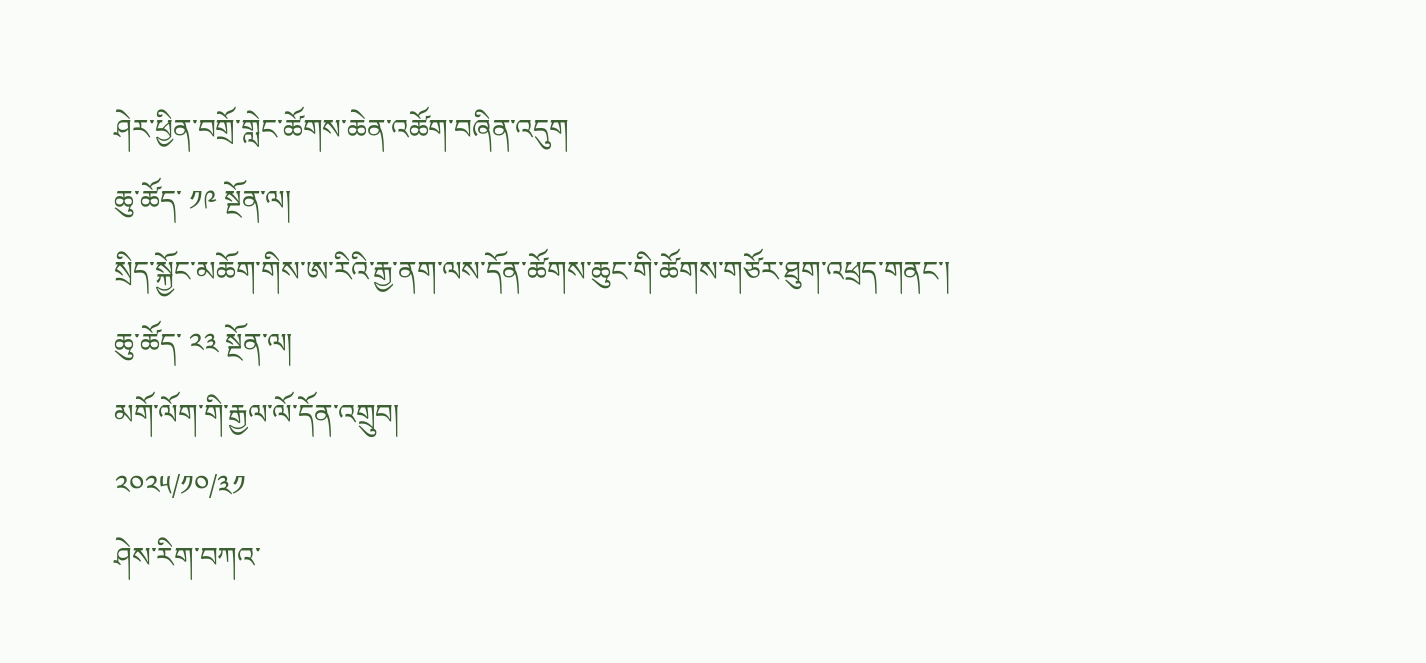ཤེར་ཕྱིན་བགྲོ་གླེང་ཚོགས་ཆེན་འཚོག་བཞིན་འདུག
ཆུ་ཚོད་ ༡༩ སྔོན་ལ།
སྲིད་སྐྱོང་མཆོག་གིས་ཨ་རིའི་རྒྱ་ནག་ལས་དོན་ཚོགས་ཆུང་གི་ཚོགས་གཙོར་ཐུག་འཕྲད་གནང་།
ཆུ་ཚོད་ ༢༣ སྔོན་ལ།
མགོ་ལོག་གི་རྒྱལ་ལོ་དོན་འགྲུབ།
༢༠༢༥/༡༠/༣༡
ཤེས་རིག་བཀའ་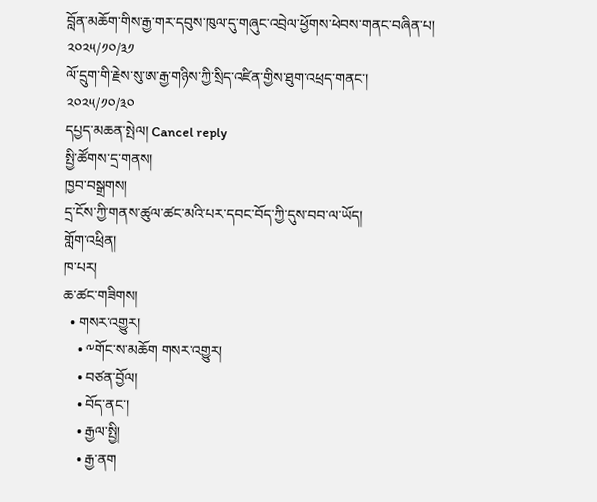བློན་མཆོག་གིས་རྒྱ་གར་དབུས་ཁུལ་དུ་གཞུང་འབྲེལ་ཕྱོགས་ཕེབས་གནང་བཞིན་པ།
༢༠༢༥/༡༠/༣༡
ལོ་དྲུག་གི་རྗེས་སུ་ཨ་རྒྱ་གཉིས་ཀྱི་སྲིད་འཛིན་གྱིས་ཐུག་འཕྲད་གནང་།
༢༠༢༥/༡༠/༣༠
དཔྱད་མཆན་སྤེལ། Cancel reply
སྤྱི་ཚོགས་དྲ་གནས།
ཁྱབ་བསྒྲགས།
དྲ་ངོས་ཀྱི་གནས་ཚུལ་ཚང་མའི་པར་དབང་བོད་ཀྱི་དུས་བབ་ལ་ཡོད།
གློག་འཕྲིན།
ཁ་པར།
ཆ་ཚང་གཟིགས།
  • གསར་འགྱུར།
    • ༸གོང་ས་མཆོག གསར་འགྱུར།
    • བཙན་བྱོལ།
    • བོད་ནང་།
    • རྒྱལ་སྤྱི།
    • རྒྱ་ནག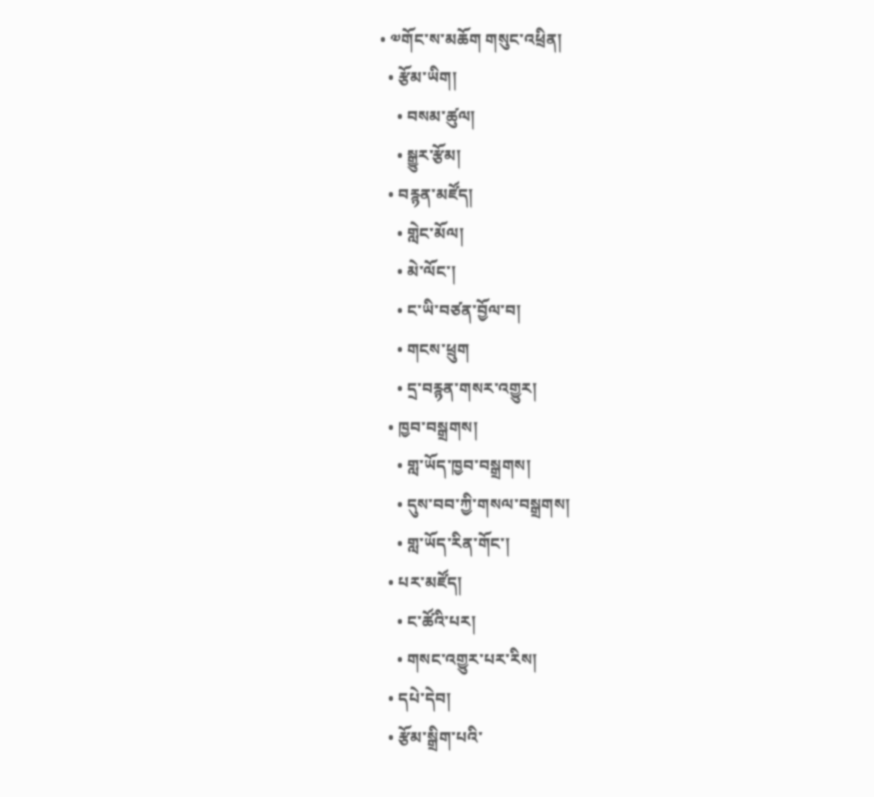• ༧གོང་ས་མཆོག གསུང་འཕྲིན།
  • རྩོམ་ཡིག།
    • བསམ་ཚུལ།
    • སྒྱུར་རྩོམ།
  • བརྙན་མཛོད།
    • གླེང་མོལ།
    • མེ་ལོང་།
    • ང་ཡི་བཙན་བྱོལ་བ།
    • གངས་ཕྲུག
    • དྲ་བརྙན་གསར་འགྱུར།
  • ཁྱབ་བསྒྲགས།
    • གླ་ཡོད་ཁྱབ་བསྒྲགས།
    • དུས་བབ་ཀྱི་གསལ་བསྒྲགས།
    • གླ་ཡོད་རིན་གོང་།
  • པར་མཛོད།
    • ང་ཚོའི་པར།
    • གསང་འགྱུར་པར་རིས།
  • དཔེ་དེབ།
  • རྩོམ་སྒྲིག་པའི་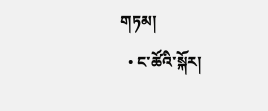གཏམ།
  • ང་ཚོའི་སྐོར།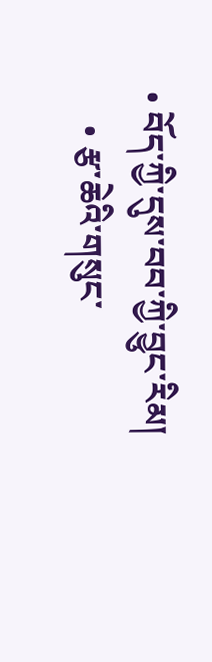• བོད་ཀྱི་དུས་བབ་ཀྱི་བྱུང་རིམ།
    • རྩ་ཆེའི་གསུང་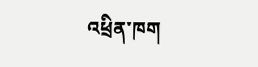འཕྲིན་ཁག